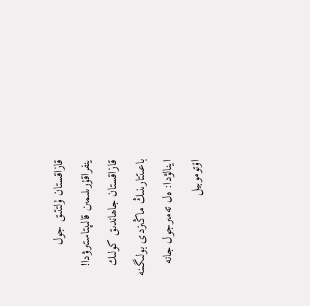قازاقستان ۇلتتىق جول ينفراقۇرىلىمىن قالىپتاستىرۋدا!
قازاقستان جاھاندىق كولىك باعىتتارىنىڭ ماڭىزدى بولىگىنە اينالۋدا: ەل تەمىرجول جانە اۆتوموبيل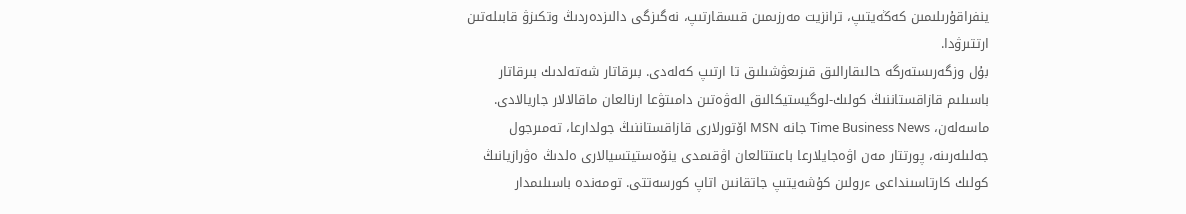ينفراقۇرىلىمىن كەڭەيتىپ، ترانزيت مەرزىمىن قىسقارتىپ، نەگىزگى دالىزدەردىڭ وتكىزۋ قابىلەتىن ارتتىرۋدا.
بۇل وزگەرىستەرگە حالىقارالىق قىزىعۋشىلىق تا ارتىپ كەلەدى. بىرقاتار شەتەلدىك بىرقاتار باسىلىم قازاقستاننىڭ كولىك-لوگيستيكالىق الەۋەتىن دامىتۋعا ارنالعان ماقالالار جاريالادى. ماسەلەن، Time Business News جانە MSN اۆتورلارى قازاقستاننىڭ جولدارعا، تەمىرجول جەلىلەرىنە، پورتتار مەن اۋەجايلارعا باعىتتالعان اۋقىمدى ينۆەستيتسيالارى ەلدىڭ ەۋرازيانىڭ كولىك كارتاسىنداعى ءرولىن كۇشەيتىپ جاتقانىن اتاپ كورسەتتى. تومەندە باسىلىمدار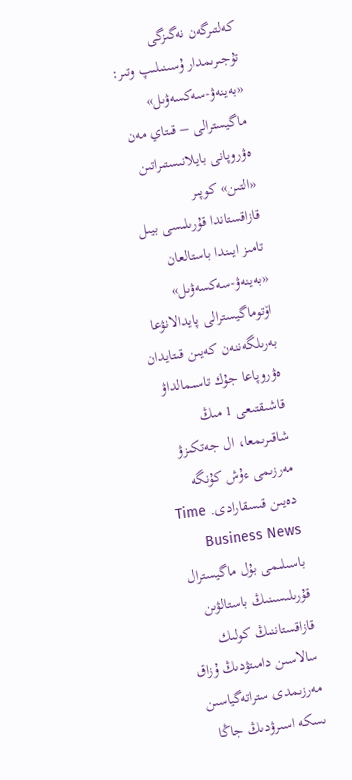كەلتىرگەن نەگىزگى تۇجىرىمدار ۇسىنىلىپ وتىر:
«بەينەۋ-سەكسەۋىل» ماگيسترالى – قىتاي مەن ەۋروپانى بايلانىستىراتىن «التىن» كوپىر
قازاقستاندا قۇرىلىسى بيىل تامىز ايىندا باستالعان «بەينەۋ-سەكسەۋىل» اۆتوماگيسترالى پايدالانۋعا بەرىلگەننەن كەيىن قىتايدان ەۋروپاعا جۇك تاسىمالداۋ قاشىقتىعى 1 مىڭ شاقىرىمعا، ال جەتكىزۋ مەرزىمى ءۇش كۇنگە دەيىن قىسقارادى. Time Business News باسىلىمى بۇل ماگيسترال قۇرىلىسىنىڭ باستالۋىن قازاقستاننىڭ كولىك سالاسىن دامىتۋدىڭ ۇزاق مەرزىمدى ستراتەگياسىن ىسكە اسىرۋدىڭ جاڭا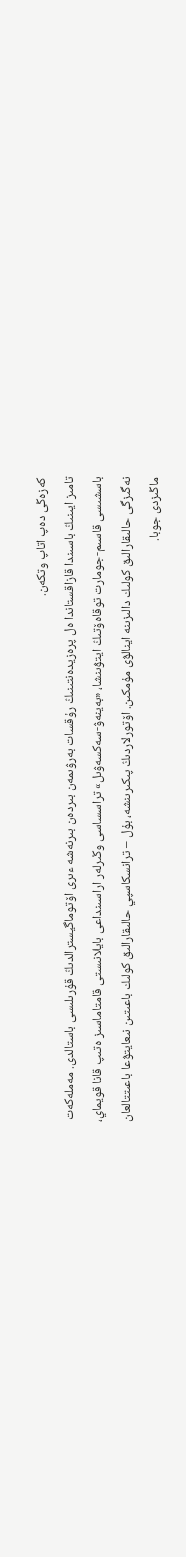كەزەڭى دەپ اتاپ وتكەن.
تامىز ايىنىڭ باسىندا قازاقستاندا ەل پرەزيدەنتىنىڭ رۇقسات بەرۋىمەن بىردەن بىرنەشە ءىرى اۆتوماگيسترالدىڭ قۇرىلىسى باستالدى. مەملەكەت باسشىسى قاسىم-جومارت توقاەۆتىڭ ايتۋىنشا، «بەينەۋ-سەكسەۋىل» تراسساسى وڭىرلەر اراسىنداعى بايلانىستى قامتاماسىز ەتىپ قانا قويماي، نەگىزگى حالىقارالىق كولىك دالىزىنە اينالۋى مۇمكىن. اۆتورلاردىڭ پىكىرىنشە، بۇل – ترانسكاسپي حالىقارالىق كولىك باعىتىن نىعايتۋعا باعىتتالعان ماڭىزدى جوبا.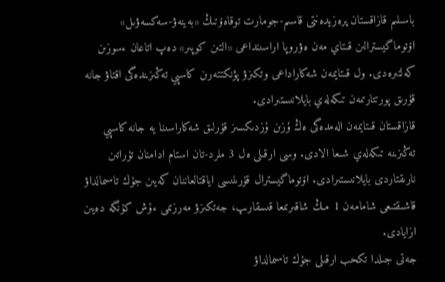باسىلىم قازاقستان پرەزيدەنتى قاسىم-جومارت توقاەۆتىڭ «بەينەۋ-سەكسەۋىل» اۆتوماگيسترالىن قىتاي مەن ەۋروپا اراسىنداعى «التىن كوپىر» دەپ اتاعان ءسوزىن كەلتىرەدى. ول قىتايمەن شەكاراداعى وتكىزۋ پۋنكتتەرىن كاسپي تەڭىزىندەگى اقتاۋ جانە قۇرىق پورتتارىمەن تىكەلەي بايلانىستىرادى.
قازاقستان قىتايمەن الەمدەگى ەڭ ۇزىن ۇزدىكسىز قۇرلىق شەكاراسىنا يە جانە كاسپي تەڭىزىنە تىكەلەي شىعا الادى. وسى ارقىلى ەل 3 ملرد-تان استام ادامنان تۇراتىن نارىقتاردى بايلانىستىرادى. اۆتوماگيسترال قۇرىلىسى اياقتالعاننان كەيىن جۇك تاسىمالداۋ قاشىقتىعى شامامەن 1 مىڭ شاقىرىمعا قىسقارىپ، جەتكىزۋ مەرزىمى ءۇش كۇنگە دەيىن ازايادى.
جەتى جىلدا تكحب ارقىلى جۇك تاسىمالداۋ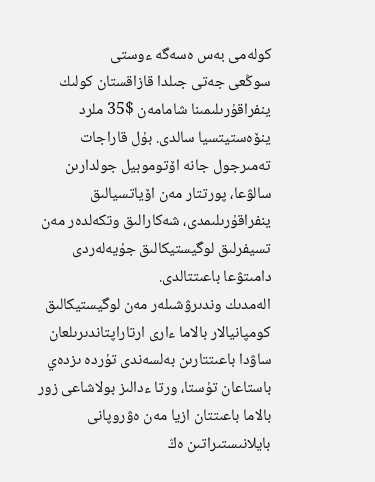كولەمى بەس ەسەگە ءوستى
سوڭعى جەتى جىلدا قازاقستان كولىك ينفراقۇرىلىمىنا شامامەن $35 ملرد ينۆەستيتسيا سالدى. بۇل قاراجات تەمىرجول جانە اۆتوموبيل جولدارىن سالۋعا، پورتتار مەن اۆياتسيالىق ينفراقۇرىلىمدى، شەكارالىق وتكەلدەر مەن تسيفرلىق لوگيستيكالىق جۇيەلەردى دامىتۋعا باعىتتالدى.
الەمدىك وندىرۋشىلەر مەن لوگيستيكالىق كومپانيالار بالاما ءارى ارتاراپتاندىرىلعان ساۋدا باعىتتارىن بەلسەندى تۇردە ىزدەي باستاعان تۇستا، ورتا ءدالىز بولاشاعى زور بالاما باعىتتان ازيا مەن ەۋروپانى بايلانىستىراتىن ەڭ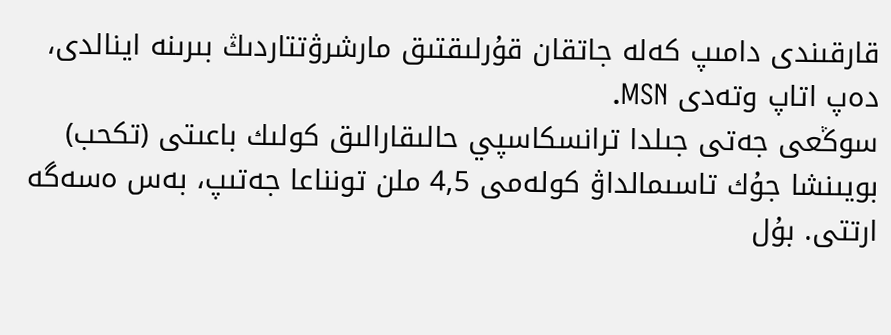قارقىندى دامىپ كەلە جاتقان قۇرلىقتىق مارشرۋتتاردىڭ بىرىنە اينالدى، دەپ اتاپ وتەدى MSN.
سوڭعى جەتى جىلدا ترانسكاسپي حالىقارالىق كولىك باعىتى (تكحب) بويىنشا جۇك تاسىمالداۋ كولەمى 4,5 ملن تونناعا جەتىپ، بەس ەسەگە ارتتى. بۇل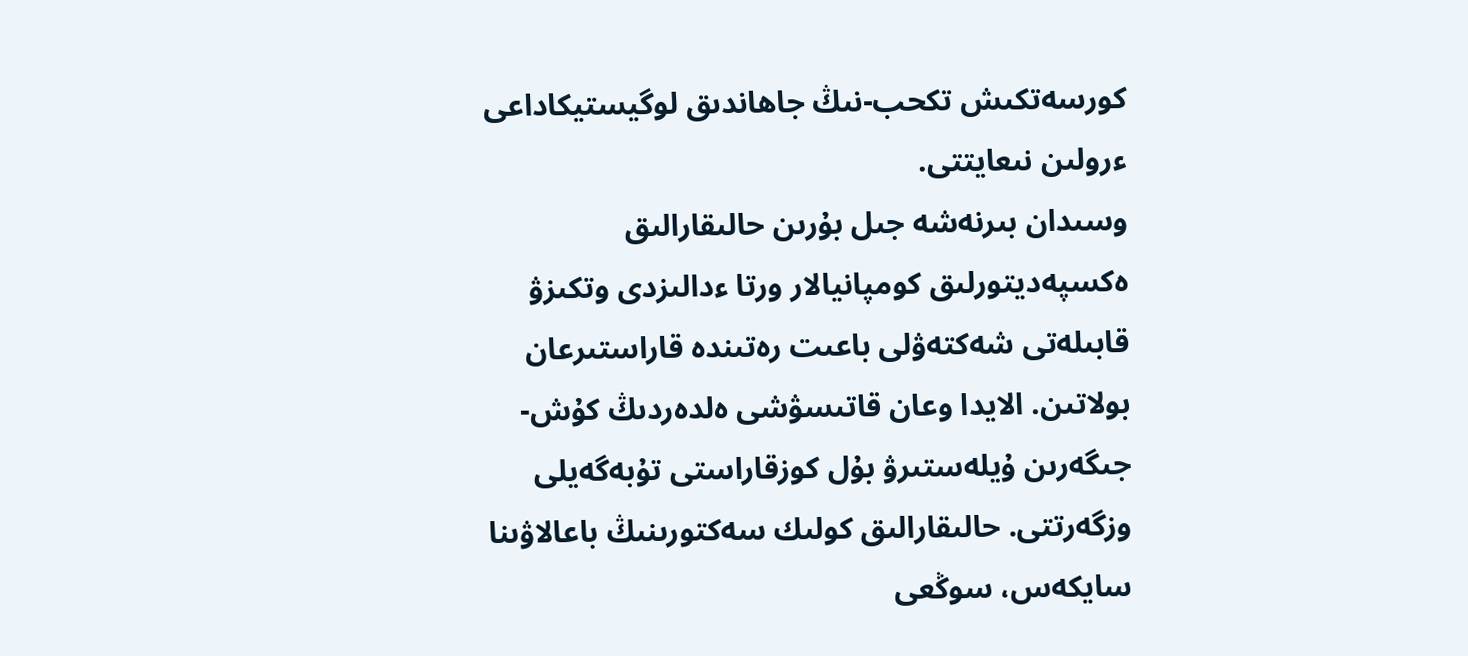كورسەتكىش تكحب-نىڭ جاھاندىق لوگيستيكاداعى ءرولىن نىعايتتى.
وسىدان بىرنەشە جىل بۇرىن حالىقارالىق ەكسپەديتورلىق كومپانيالار ورتا ءدالىزدى وتكىزۋ قابىلەتى شەكتەۋلى باعىت رەتىندە قاراستىرعان بولاتىن. الايدا وعان قاتىسۋشى ەلدەردىڭ كۇش-جىگەرىن ۇيلەستىرۋ بۇل كوزقاراستى تۇبەگەيلى وزگەرتتى. حالىقارالىق كولىك سەكتورىنىڭ باعالاۋىنا سايكەس، سوڭعى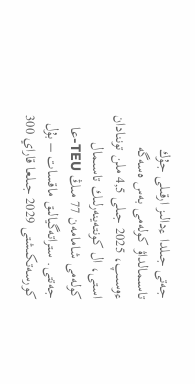جەتى جىلدا ءدالىز ارقىلى جۇك تاسىمالداۋ كولەمى بەس ەسەگە ءوسىپ، 2025 جىلى 4,5 ملن توننادان استى، ال كونتەينەرلىك تاسىمال كولەمى شامامەن 77 مىڭ TEU-عا جەتتى. ستراتەگيالىق ماقسات – بۇل كورسەتكىشتى 2029 جىلعا قاراي 300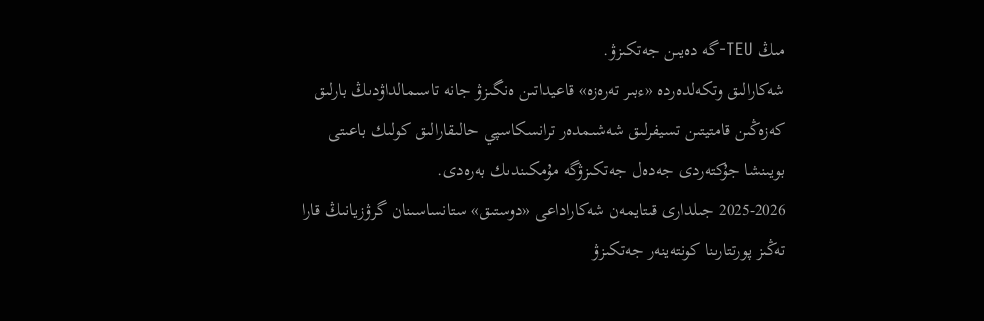مىڭ TEU-گە دەيىن جەتكىزۋ.
شەكارالىق وتكەلدەردە «ءبىر تەرەزە» قاعيداتىن ەنگىزۋ جانە تاسىمالداۋدىڭ بارلىق كەزەڭىن قامتيتىن تسيفرلىق شەشىمدەر ترانسكاسپي حالىقارالىق كولىك باعىتى بويىنشا جۇكتەردى جەدەل جەتكىزۋگە مۇمكىندىك بەرەدى.
2025-2026 جىلدارى قىتايمەن شەكاراداعى «دوستىق» ستانساسىنان گرۋزيانىڭ قارا تەڭىز پورتتارىنا كونتەينەر جەتكىزۋ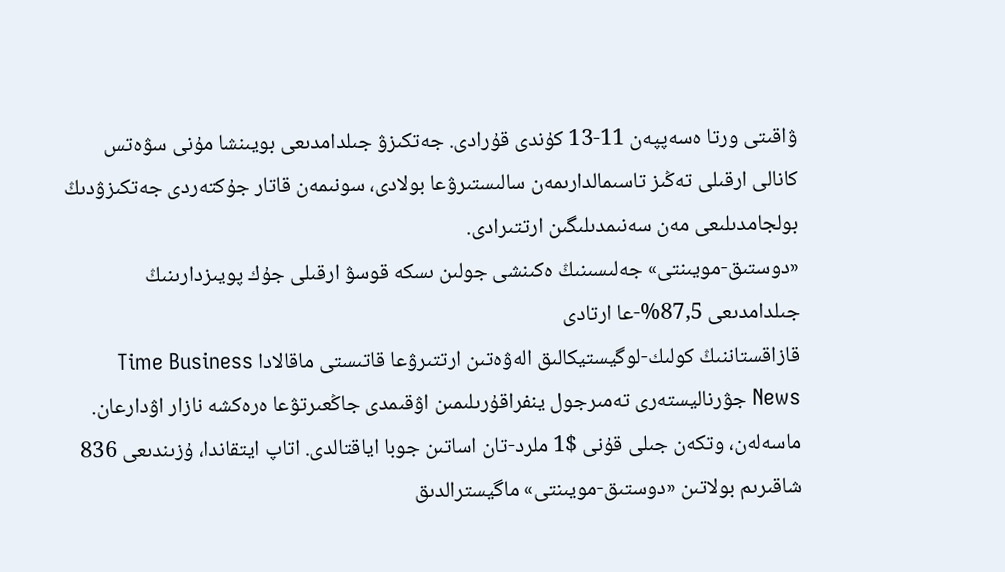ۋاقىتى ورتا ەسەپپەن 11-13 كۇندى قۇرادى. جەتكىزۋ جىلدامدىعى بويىنشا مۇنى سۋەتس كانالى ارقىلى تەڭىز تاسىمالدارىمەن سالىستىرۋعا بولادى، سونىمەن قاتار جۇكتەردى جەتكىزۋدىڭ بولجامدىلىعى مەن سەنىمدىلىگىن ارتتىرادى.
«دوستىق-مويىنتى» جەلىسىنىڭ ەكىنشى جولىن ىسكە قوسۋ ارقىلى جۇك پويىزدارىنىڭ جىلدامدىعى 87,5%-عا ارتادى
قازاقستاننىڭ كولىك-لوگيستيكالىق الەۋەتىن ارتتىرۋعا قاتىستى ماقالادا Time Business News جۋرناليستەرى تەمىرجول ينفراقۇرىلىمىن اۋقىمدى جاڭعىرتۋعا ەرەكشە نازار اۋدارعان. ماسەلەن، وتكەن جىلى قۇنى $1 ملرد-تان اساتىن جوبا اياقتالدى. اتاپ ايتقاندا، ۇزىندىعى 836 شاقىرىم بولاتىن «دوستىق-مويىنتى» ماگيسترالدىق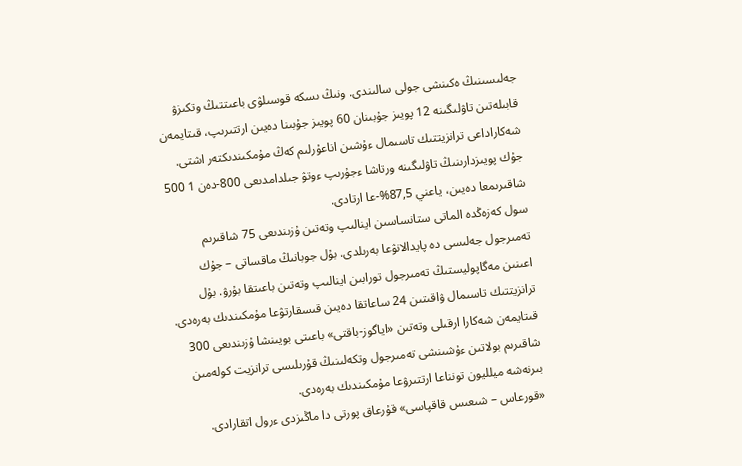جەلىسىنىڭ ەكىنشى جولى سالىندى. ونىڭ ىسكە قوسىلۋى باعىتتىڭ وتكىزۋ قابىلەتىن تاۋلىگىنە 12 پويىز جۇبىنان 60 پويىز جۇبىنا دەيىن ارتتىرىپ، قىتايمەن شەكاراداعى ترانزيتتىك تاسىمال ءۇشىن اناعۇرلىم كەڭ مۇمكىندىكتەر اشتى. جۇك پويىزدارىنىڭ تاۋلىگىنە ورتاشا ءجۇرىپ ءوتۋ جىلدامدىعى 800-دەن 1 500 شاقىرىمعا دەيىن، ياعني 87,5%-عا ارتادى.
سول كەزەڭدە الماتى ستانساسىن اينالىپ وتەتىن ۇزىندىعى 75 شاقىرىم تەمىرجول جەلىسى دە پايدالانۋعا بەرىلدى. بۇل جوبانىڭ ماقساتى – جۇك اعىنىن مەگاپوليستىڭ تەمىرجول تورابىن اينالىپ وتەتىن باعىتقا بۇرۋ. بۇل ترانزيتتىك تاسىمال ۋاقىتىن 24 ساعاتقا دەيىن قىسقارتۋعا مۇمكىندىك بەرەدى. قىتايمەن شەكارا ارقىلى وتەتىن «اياگوز-باقتى» باعىتى بويىنشا ۇزىندىعى 300 شاقىرىم بولاتىن ءۇشىنشى تەمىرجول وتكەلىنىڭ قۇرىلىسى ترانزيت كولەمىن بىرنەشە ميلليون تونناعا ارتتىرۋعا مۇمكىندىك بەرەدى.
«قورعاس – شىعىس قاقپاسى» قۇرعاق پورتى دا ماڭىزدى ءرول اتقارادى.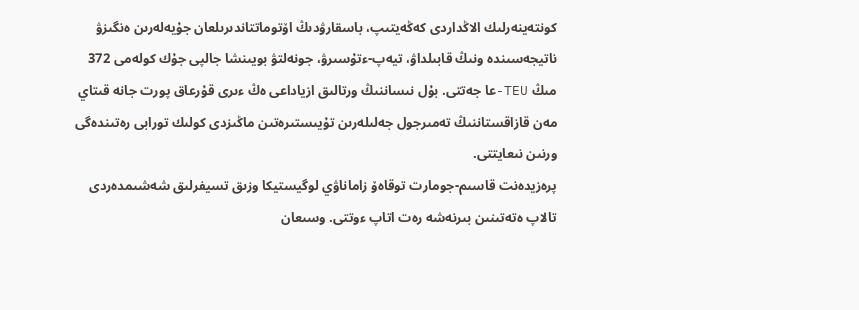كونتەينەرلىك الاڭداردى كەڭەيتىپ، باسقارۋدىڭ اۆتوماتتاندىرىلعان جۇيەلەرىن ەنگىزۋ ناتيجەسىندە ونىڭ قابىلداۋ، تيەپ-ءتۇسىرۋ، جونەلتۋ بويىنشا جالپى جۇك كولەمى 372 مىڭ TEU-عا جەتتى. بۇل نىساننىڭ ورتالىق ازياداعى ەڭ ءىرى قۇرعاق پورت جانە قىتاي مەن قازاقستاننىڭ تەمىرجول جەلىلەرىن تۇيىستىرەتىن ماڭىزدى كولىك تورابى رەتىندەگى ورنىن نىعايتتى.
پرەزيدەنت قاسىم-جومارت توقاەۆ زاماناۋي لوگيستيكا وزىق تسيفرلىق شەشىمدەردى تالاپ ەتەتىنىن بىرنەشە رەت اتاپ ءوتتى. وسىعان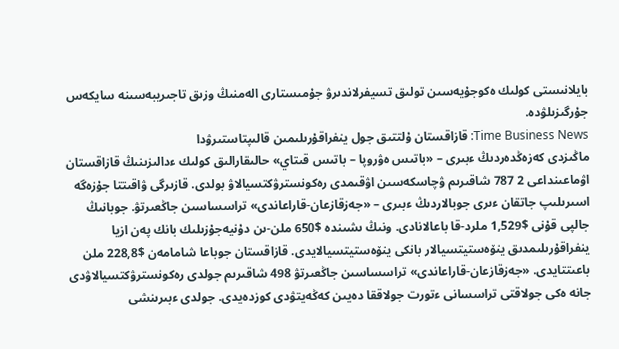بايلانىستى كولىك ەكوجۇيەسىن تولىق تسيفرلاندىرۋ جۇمىستارى الەمنىڭ وزىق تاجىريبەسىنە سايكەس جۇرگىزىلۋدە.
Time Business News: قازاقستان ۇلتتىق جول ينفراقۇرىلىمىن قالىپتاستىرۋدا
ماڭىزدى كەزەڭدەردىڭ ءبىرى – «باتىس ەۋروپا – باتىس قىتاي» حالىقارالىق كولىك ءدالىزىنىڭ قازاقستان اۋماعىنداعى 2 787 شاقىرىم ۋچاسكەسىن اۋقىمدى رەكونسترۋكتسيالاۋ بولدى. قازىرگى ۋاقىتتا جۇزەگە اسىرىلىپ جاتقان ءىرى جوبالاردىڭ ءبىرى – «جەزقازعان-قاراعاندى» تراسساسىن جاڭعىرتۋ. جوبانىڭ جالپى قۇنى $1,529 ملرد-قا باعالانادى. ونىڭ ىشىندە $650 ملن-ىن دۇنيەجۇزىلىك بانك پەن ازيا ينفراقۇرىلىمدىق ينۆەستيتسيالار بانكى ينۆەستيتسيالايدى. قازاقستان جوباعا شامامەن $228,8 ملن باعىتتايدى. «جەزقازعان-قاراعاندى» تراسساسىن جاڭعىرتۋ 498 شاقىرىم جولدى رەكونسترۋكتسيالاۋدى جانە ەكى جولاقتى تراسسانى ءتورت جولاققا دەيىن كەڭەيتۋدى كوزدەيدى. جولدى ءبىرىنشى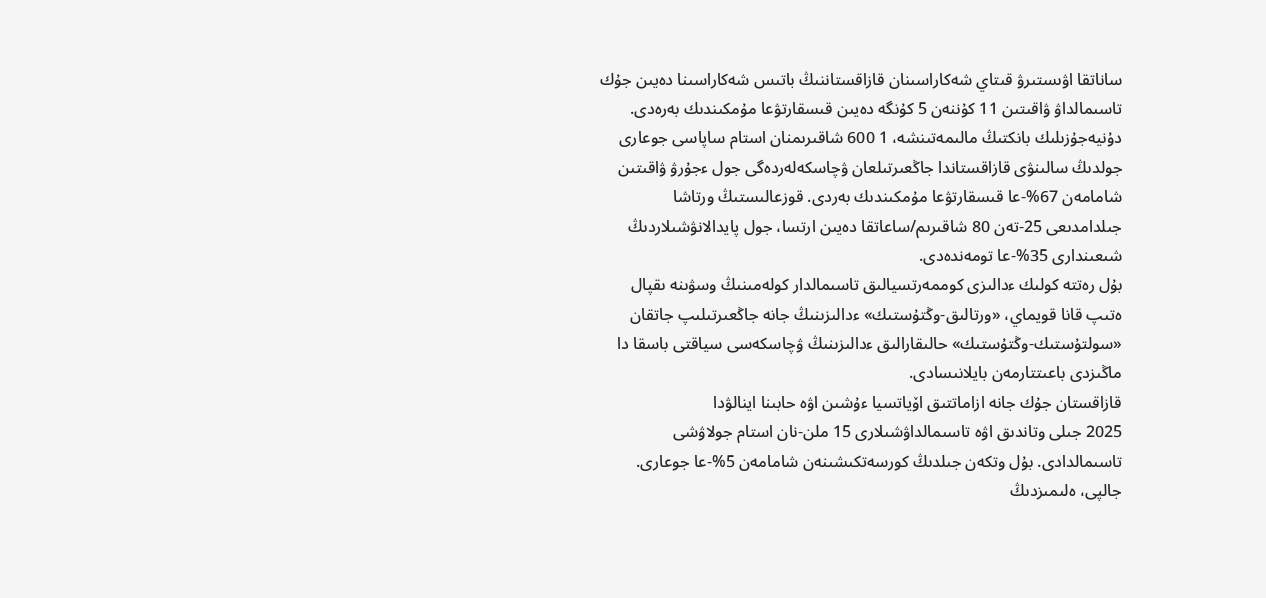ساناتقا اۋىستىرۋ قىتاي شەكاراسىنان قازاقستاننىڭ باتىس شەكاراسىنا دەيىن جۇك تاسىمالداۋ ۋاقىتىن 11 كۇننەن 5 كۇنگە دەيىن قىسقارتۋعا مۇمكىندىك بەرەدى.
دۇنيەجۇزىلىك بانكتىڭ مالىمەتىنشە، 1 600 شاقىرىمنان استام ساپاسى جوعارى جولدىڭ سالىنۋى قازاقستاندا جاڭعىرتىلعان ۋچاسكەلەردەگى جول ءجۇرۋ ۋاقىتىن شامامەن 67%-عا قىسقارتۋعا مۇمكىندىك بەردى. قوزعالىستىڭ ورتاشا جىلدامدىعى 25-تەن 80 شاقىرىم/ساعاتقا دەيىن ارتسا، جول پايدالانۋشىلاردىڭ شىعىندارى 35%-عا تومەندەدى.
بۇل رەتتە كولىك ءدالىزى كوممەرتسيالىق تاسىمالدار كولەمىنىڭ وسۋىنە ىقپال ەتىپ قانا قويماي، «ورتالىق-وڭتۇستىك» ءدالىزىنىڭ جانە جاڭعىرتىلىپ جاتقان «سولتۇستىك-وڭتۇستىك» حالىقارالىق ءدالىزىنىڭ ۋچاسكەسى سياقتى باسقا دا ماڭىزدى باعىتتارمەن بايلانىسادى.
قازاقستان جۇك جانە ازاماتتىق اۆياتسيا ءۇشىن اۋە حابىنا اينالۋدا
2025 جىلى وتاندىق اۋە تاسىمالداۋشىلارى 15 ملن-نان استام جولاۋشى تاسىمالدادى. بۇل وتكەن جىلدىڭ كورسەتكىشىنەن شامامەن 5%-عا جوعارى. جالپى، ەلىمىزدىڭ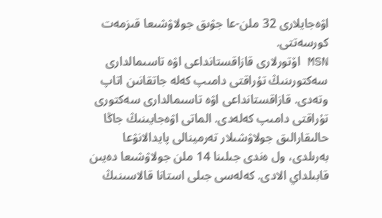اۋەجايلارى 32 ملن-عا جۋىق جولاۋشىعا قىزمەت كورسەتتى.
MSN اۆتورلارى قازاقستانداعى اۋە تاسىمالدارى سەكتورىنىڭ تۇراقتى دامىپ كەلە جاتقانىن اتاپ وتەدى. قازاقستانداعى اۋە تاسىمالدارى سەكتورى تۇراقتى دامىپ كەلەدى. الماتى اۋەجايىنىڭ جاڭا حالىقارالىق جولاۋشىلار تەرمينالى پايدالانۋعا بەرىلدى، ول ەندى جىلىنا 14 ملن جولاۋشىعا دەيىن قابىلداي الادى. كەلەسى جىلى استانا قالاسىنىڭ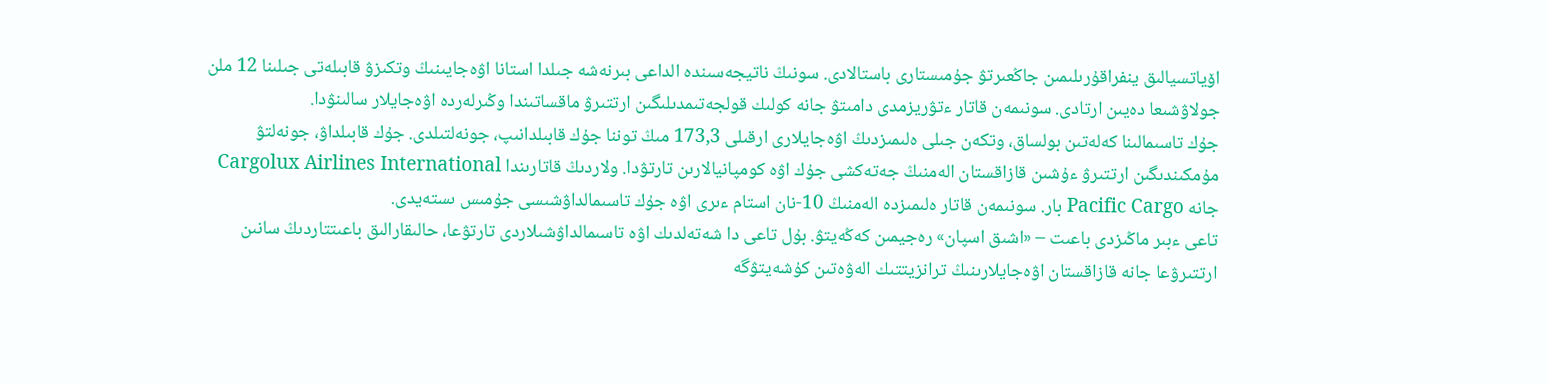اۆياتسيالىق ينفراقۇرىلىمىن جاڭعىرتۋ جۇمىستارى باستالادى. سونىڭ ناتيجەسىندە الداعى بىرنەشە جىلدا استانا اۋەجايىنىڭ وتكىزۋ قابىلەتى جىلىنا 12 ملن جولاۋشىعا دەيىن ارتادى. سونىمەن قاتار ءتۋريزمدى دامىتۋ جانە كولىك قولجەتىمدىلىگىن ارتتىرۋ ماقساتىندا وڭىرلەردە اۋەجايلار سالىنۋدا.
جۇك تاسىمالىنا كەلەتىن بولساق، وتكەن جىلى ەلىمىزدىڭ اۋەجايلارى ارقىلى 173,3 مىڭ توننا جۇك قابىلدانىپ، جونەلتىلدى. جۇك قابىلداۋ، جونەلتۋ مۇمكىندىگىن ارتتىرۋ ءۇشىن قازاقستان الەمنىڭ جەتەكشى جۇك اۋە كومپانيالارىن تارتۋدا. ولاردىڭ قاتارىندا Cargolux Airlines International جانە Pacific Cargo بار. سونىمەن قاتار ەلىمىزدە الەمنىڭ 10-نان استام ءىرى اۋە جۇك تاسىمالداۋشىسى جۇمىس ىستەيدى.
تاعى ءبىر ماڭىزدى باعىت – «اشىق اسپان» رەجيمىن كەڭەيتۋ. بۇل تاعى دا شەتەلدىك اۋە تاسىمالداۋشىلاردى تارتۋعا، حالىقارالىق باعىتتاردىڭ سانىن ارتتىرۋعا جانە قازاقستان اۋەجايلارىنىڭ ترانزيتتىك الەۋەتىن كۇشەيتۋگە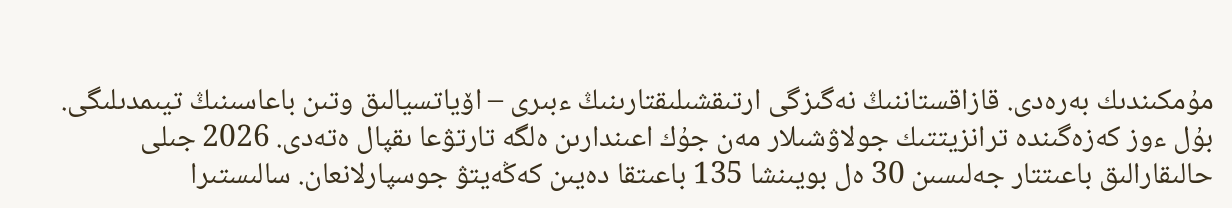مۇمكىندىك بەرەدى. قازاقستاننىڭ نەگىزگى ارتىقشىلىقتارىنىڭ ءبىرى – اۆياتسيالىق وتىن باعاسىنىڭ تيىمدىلىگى. بۇل ءوز كەزەگىندە ترانزيتتىك جولاۋشىلار مەن جۇك اعىندارىن ەلگە تارتۋعا ىقپال ەتەدى. 2026 جىلى حالىقارالىق باعىتتار جەلىسىن 30 ەل بويىنشا 135 باعىتقا دەيىن كەڭەيتۋ جوسپارلانعان. سالىستىرا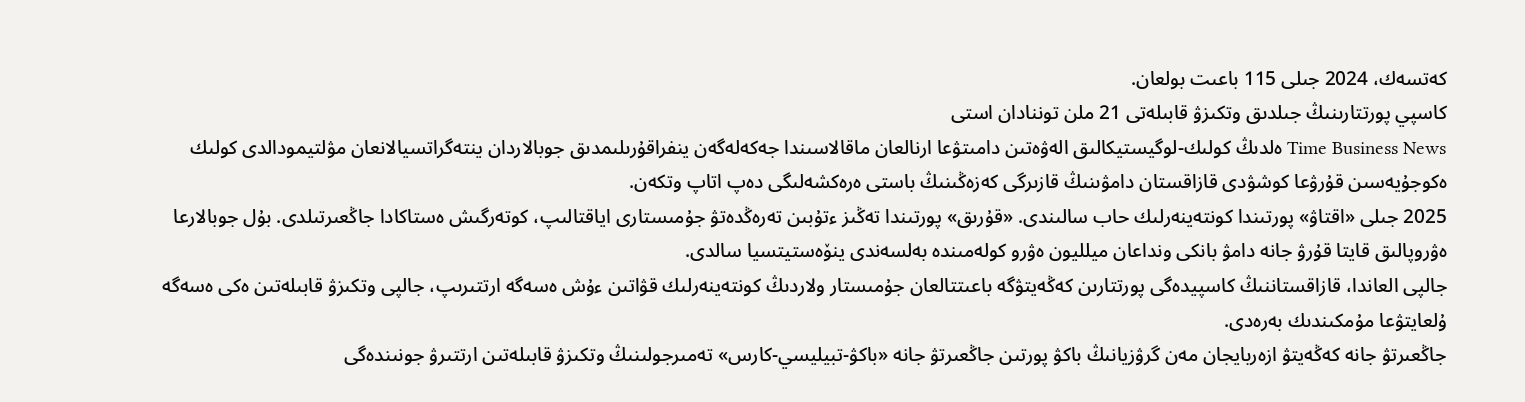كەتسەك، 2024 جىلى 115 باعىت بولعان.
كاسپي پورتتارىنىڭ جىلدىق وتكىزۋ قابىلەتى 21 ملن توننادان استى
Time Business News ەلدىڭ كولىك-لوگيستيكالىق الەۋەتىن دامىتۋعا ارنالعان ماقالاسىندا جەكەلەگەن ينفراقۇرىلىمدىق جوبالاردان ينتەگراتسيالانعان مۋلتيمودالدى كولىك ەكوجۇيەسىن قۇرۋعا كوشۋدى قازاقستان دامۋىنىڭ قازىرگى كەزەڭىنىڭ باستى ەرەكشەلىگى دەپ اتاپ وتكەن.
2025 جىلى «اقتاۋ» پورتىندا كونتەينەرلىك حاب سالىندى. «قۇرىق» پورتىندا تەڭىز ءتۇبىن تەرەڭدەتۋ جۇمىستارى اياقتالىپ، كوتەرگىش ەستاكادا جاڭعىرتىلدى. بۇل جوبالارعا ەۋروپالىق قايتا قۇرۋ جانە دامۋ بانكى ونداعان ميلليون ەۋرو كولەمىندە بەلسەندى ينۆەستيتسيا سالدى.
جالپى العاندا، قازاقستاننىڭ كاسپيدەگى پورتتارىن كەڭەيتۋگە باعىتتالعان جۇمىستار ولاردىڭ كونتەينەرلىك قۋاتىن ءۇش ەسەگە ارتتىرىپ، جالپى وتكىزۋ قابىلەتىن ەكى ەسەگە ۇلعايتۋعا مۇمكىندىك بەرەدى.
جاڭعىرتۋ جانە كەڭەيتۋ ازەربايجان مەن گرۋزيانىڭ باكۋ پورتىن جاڭعىرتۋ جانە «باكۋ-تبيليسي-كارس» تەمىرجولىنىڭ وتكىزۋ قابىلەتىن ارتتىرۋ جونىندەگى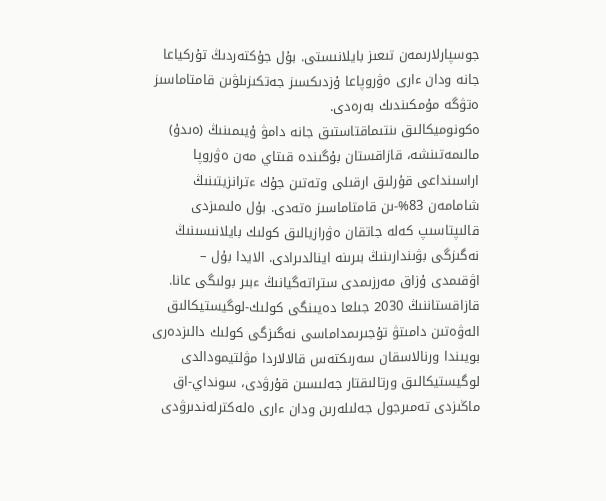جوسپارلارىمەن تىعىز بايلانىستى. بۇل جۇكتەردىڭ تۇركياعا جانە ودان ءارى ەۋروپاعا ۇزدىكسىز جەتكىزىلۋىن قامتاماسىز ەتۋگە مۇمكىندىك بەرەدى.
ەكونوميكالىق ىنتىماقتاستىق جانە دامۋ ۇيىمىنىڭ (ەىدۇ) مالىمەتىنشە، قازاقستان بۇگىندە قىتاي مەن ەۋروپا اراسىنداعى قۇرلىق ارقىلى وتەتىن جۇك ءترانزيتىنىڭ شامامەن 83%-ىن قامتاماسىز ەتەدى. بۇل ەلىمىزدى قالىپتاسىپ كەلە جاتقان ەۋرازيالىق كولىك بايلانىسىنىڭ نەگىزگى بۋىندارىنىڭ بىرىنە اينالدىرادى. الايدا بۇل – اۋقىمدى ۇزاق مەرزىمدى ستراتەگيانىڭ ءبىر بولىگى عانا. قازاقستاننىڭ 2030 جىلعا دەيىنگى كولىك-لوگيستيكالىق الەۋەتىن دامىتۋ تۇجىرىمداماسى نەگىزگى كولىك دالىزدەرى بويىندا ورنالاسقان سەرىكتەس قالالاردا مۋلتيمودالدى لوگيستيكالىق ورتالىقتار جەلىسىن قۇرۋدى، سونداي-اق ماڭىزدى تەمىرجول جەلىلەرىن ودان ءارى ەلەكترلەندىرۋدى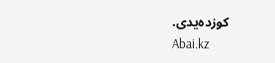كوزدەيدى.
Abai.kz